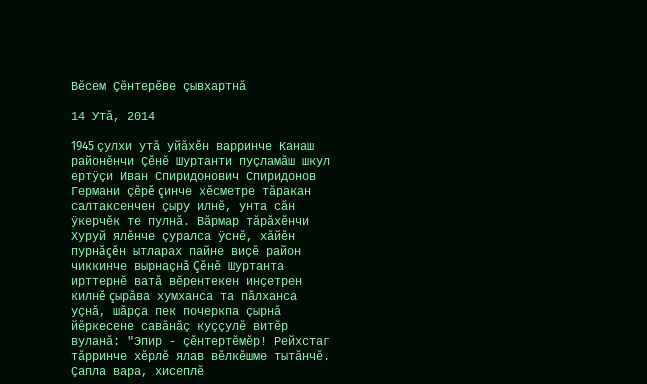Вĕсем Çĕнтерĕве çывхартнă

14 Утă, 2014

1945 çулхи утă уйăхĕн варринче Канаш районĕнчи Çĕнĕ Шуртанти пуçламăш шкул ертÿçи Иван Спиридонович Спиридонов Германи çĕрĕ çинче хĕсметре тăракан салтаксенчен çыру илнĕ, унта сăн ÿкерчĕк те пулнă. Вăрмар тăрăхĕнчи Хуруй ялĕнче çуралса ÿснĕ, хăйĕн пурнăçĕн ытларах пайне виçĕ район чиккинче вырнаçнă Çĕнĕ Шуртанта ирттернĕ ватă вĕрентекен инçетрен килнĕ çырăва хумханса та пăлханса уçнă, шăрçа пек почеркпа çырнă йĕркесене савăнăç куççулĕ витĕр вуланă: "Эпир - çĕнтертĕмĕр! Рейхстаг тăрринче хĕрлĕ ялав вĕлкĕшме тытăнчĕ. Çапла вара, хисеплĕ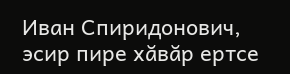Иван Спиридонович, эсир пире хăвăр ертсе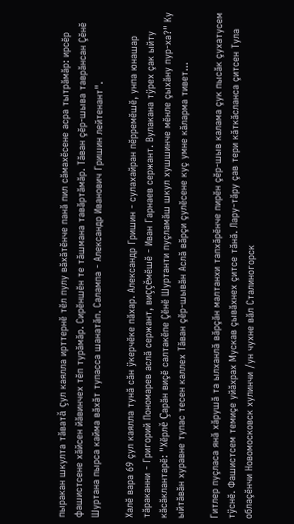пыракан шкулта тăватă çул каялла ирттернĕ тĕл пулу вăхăтĕнче панă пил сăмахĕсене асра тытрăмăр: ирсĕр фашистсене хăйсен йăвинчех тĕп турăмăр. Сирĕншĕн те тăшмана тавăртăмăр. Тăван çĕр-шыва таврăнсан Çĕнĕ Шуртана пырса кайма вăхăт тупасса шанатăп. Салампа - Александр Иванович Гришин лейтенант".

Халĕ вара 69 çул каялла тунă сăн ÿкерчĕке пăхар. Александр Гришин - сулахайран пĕрремĕшĕ, унпа юнашар тăраканни - Григорий Пономарев аслă сержант, виççĕмĕшĕ - Иван Гарнаев сержант. Вулакана тÿрех çак ыйту кăсăклантарĕ: "Хĕрлĕ Çарăн виçĕ салтакĕпе Çĕнĕ Шуртанти пуçламăш шкул хушшинче мĕнле çыхăну пур-ха?" Ку ыйтăвăн хуравне тупас тесен каллех Тăван çĕр-шывăн Аслă вăрçи çулĕсене куç умне кăларма тивет...

Гитлер пуçласа янă хăрушă та ылханлă вăрçăн малтанхи тапхăрĕнче пирĕн çĕр-шыв калама çук пысăк çухатусем тÿснĕ. Фашистсем темиçе уйăхрах Мускав çывăхнех çитсе тăнă. Лару-тăру çав тери кăткăсланса çитсен Тула облаçĕнчи Новомосковск хулинчи /ун чухне вăл Сталиногорск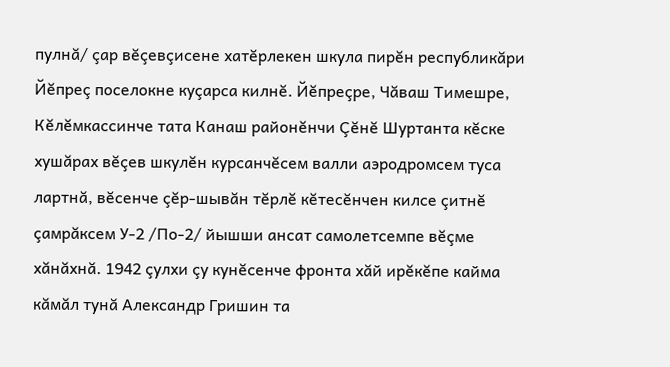пулнă/ çар вĕçевçисене хатĕрлекен шкула пирĕн республикăри Йĕпреç поселокне куçарса килнĕ. Йĕпреçре, Чăваш Тимешре, Кĕлĕмкассинче тата Канаш районĕнчи Çĕнĕ Шуртанта кĕске хушăрах вĕçев шкулĕн курсанчĕсем валли аэродромсем туса лартнă, вĕсенче çĕр-шывăн тĕрлĕ кĕтесĕнчен килсе çитнĕ çамрăксем У-2 /По-2/ йышши ансат самолетсемпе вĕçме хăнăхнă. 1942 çулхи çу кунĕсенче фронта хăй ирĕкĕпе кайма кăмăл тунă Александр Гришин та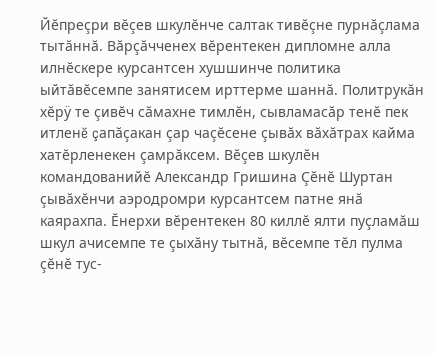Йĕпреçри вĕçев шкулĕнче салтак тивĕçне пурнăçлама тытăннă. Вăрçăчченех вĕрентекен дипломне алла илнĕскере курсантсен хушшинче политика ыйтăвĕсемпе занятисем ирттерме шаннă. Политрукăн хĕрÿ те çивĕч сăмахне тимлĕн, сывламасăр тенĕ пек итленĕ çапăçакан çар чаçĕсене çывăх вăхăтрах кайма хатĕрленекен çамрăксем. Вĕçев шкулĕн командованийĕ Александр Гришина Çĕнĕ Шуртан çывăхĕнчи аэродромри курсантсем патне янă каярахпа. Ĕнерхи вĕрентекен 80 киллĕ ялти пуçламăш шкул ачисемпе те çыхăну тытнă, вĕсемпе тĕл пулма çĕнĕ тус-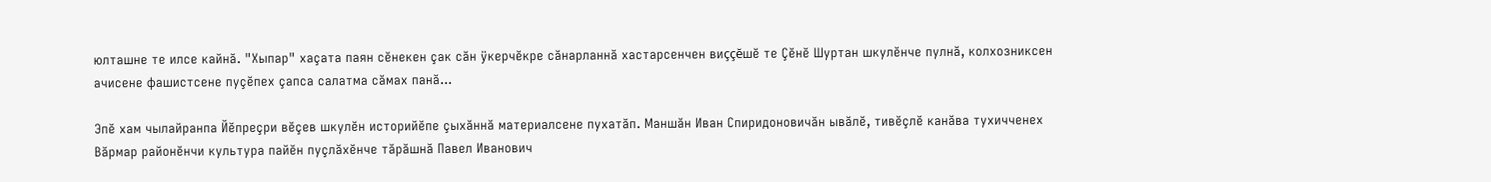юлташне те илсе кайнă. "Хыпар" хаçата паян сĕнекен çак сăн ÿкерчĕкре сăнарланнă хастарсенчен виççĕшĕ те Çĕнĕ Шуртан шкулĕнче пулнă, колхозниксен ачисене фашистсене пуçĕпех çапса салатма сăмах панă...

Эпĕ хам чылайранпа Йĕпреçри вĕçев шкулĕн историйĕпе çыхăннă материалсене пухатăп. Маншăн Иван Спиридоновичăн ывăлĕ, тивĕçлĕ канăва тухичченех Вăрмар районĕнчи культура пайĕн пуçлăхĕнче тăрăшнă Павел Иванович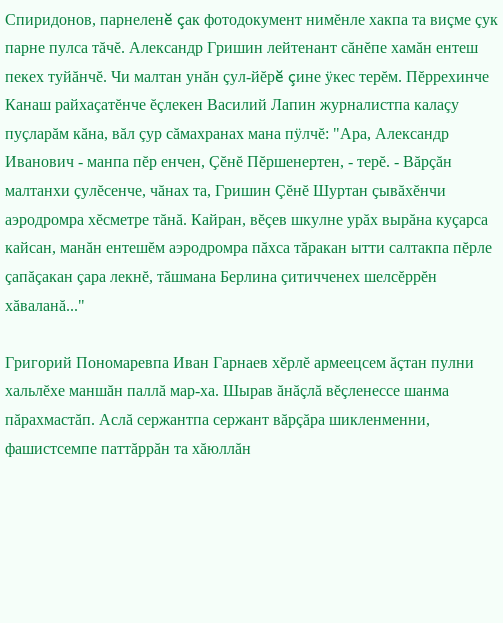Спиридонов, парнеленĕ çак фотодокумент нимĕнле хакпа та виçме çук парне пулса тăчĕ. Александр Гришин лейтенант сăнĕпе хамăн ентеш пекех туйăнчĕ. Чи малтан унăн çул-йĕрĕ çине ÿкес терĕм. Пĕррехинче Канаш райхаçатĕнче ĕçлекен Василий Лапин журналистпа калаçу пуçларăм кăна, вăл çур сăмахранах мана пÿлчĕ: "Ара, Александр Иванович - манпа пĕр енчен, Çĕнĕ Пĕршенертен, - терĕ. - Вăрçăн малтанхи çулĕсенче, чăнах та, Гришин Çĕнĕ Шуртан çывăхĕнчи аэродромра хĕсметре тăнă. Кайран, вĕçев шкулне урăх вырăна куçарса кайсан, манăн ентешĕм аэродромра пăхса тăракан ытти салтакпа пĕрле çапăçакан çара лекнĕ, тăшмана Берлина çитичченех шелсĕррĕн хăваланă..."

Григорий Пономаревпа Иван Гарнаев хĕрлĕ армеецсем ăçтан пулни хальлĕхе маншăн паллă мар-ха. Шырав ăнăçлă вĕçленессе шанма пăрахмастăп. Аслă сержантпа сержант вăрçăра шикленменни, фашистсемпе паттăррăн та хăюллăн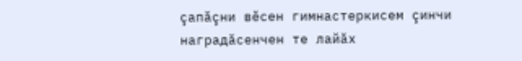çапăçни вĕсен гимнастеркисем çинчи наградăсенчен те лайăх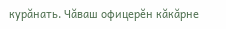курăнать. Чăваш офицерĕн кăкăрне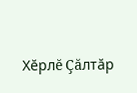Хĕрлĕ Çăлтăр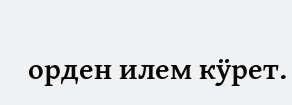орден илем кÿрет.